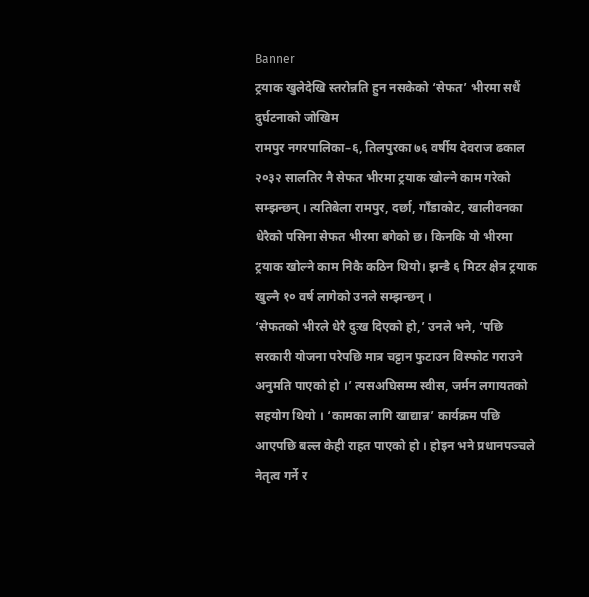Banner
ट्रयाक खुलेदेखि स्तरोन्नति हुन नसकेको ‘सेफत’ भीरमा सधैं दुर्घटनाको जोखिम
रामपुर नगरपालिका–६, तिलपुरका ७६ वर्षीय देवराज ढकाल २०३२ सालतिर नै सेफत भीरमा ट्रयाक खोल्ने काम गरेको सम्झन्छन् । त्यतिबेला रामपुर, दर्छा, गाँडाकोट, खालीवनका धेरैको पसिना सेफत भीरमा बगेको छ। किनकि यो भीरमा ट्रयाक खोल्ने काम निकै कठिन थियो। झन्डै ६ मिटर क्षेत्र ट्रयाक खुल्नै १० वर्ष लागेको उनले सम्झन्छन् ।
‘सेफतको भीरले धेरै दुःख दिएको हो,’ उनले भने, ‘पछि सरकारी योजना परेपछि मात्र चट्टान फुटाउन विस्फोट गराउने अनुमति पाएको हो ।’ त्यसअघिसम्म स्वीस, जर्मन लगायतको सहयोग थियो । ‘कामका लागि खाद्यान्न’ कार्यक्रम पछि आएपछि बल्ल केही राहत पाएको हो । होइन भने प्रधानपञ्चले नेतृत्व गर्ने र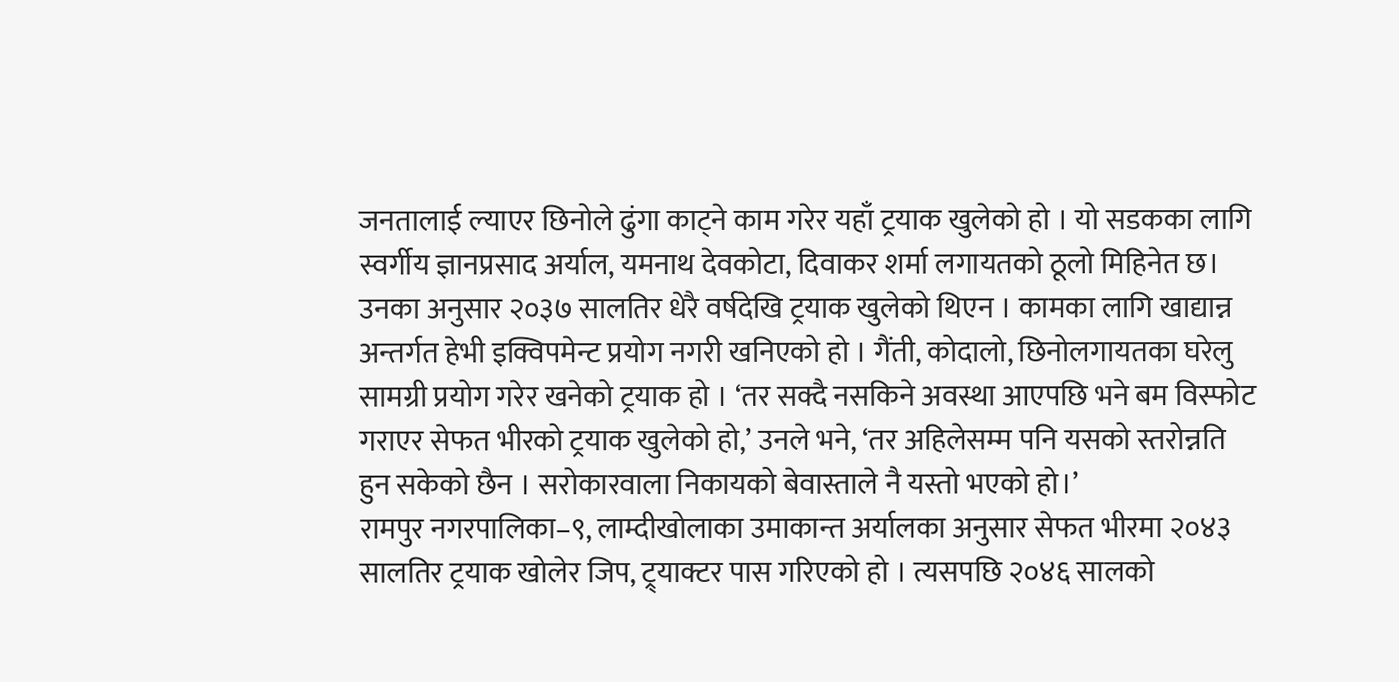जनतालाई ल्याएर छिनोले ढुंगा काट्ने काम गरेर यहाँ ट्रयाक खुलेको हो । यो सडकका लागि स्वर्गीय ज्ञानप्रसाद अर्याल, यमनाथ देवकोटा, दिवाकर शर्मा लगायतको ठूलो मिहिनेत छ।
उनका अनुसार २०३७ सालतिर धेरै वर्षदेखि ट्रयाक खुलेको थिएन । कामका लागि खाद्यान्न अन्तर्गत हेभी इक्विपमेन्ट प्रयोग नगरी खनिएको हो । गैंती, कोदालो, छिनोलगायतका घरेलु सामग्री प्रयोग गरेर खनेको ट्रयाक हो । ‘तर सक्दै नसकिने अवस्था आएपछि भने बम विस्फोट गराएर सेफत भीरको ट्रयाक खुलेको हो,’ उनले भने, ‘तर अहिलेसम्म पनि यसको स्तरोन्नति हुन सकेको छैन । सरोकारवाला निकायको बेवास्ताले नै यस्तो भएको हो।’
रामपुर नगरपालिका–९, लाम्दीखोलाका उमाकान्त अर्यालका अनुसार सेफत भीरमा २०४३ सालतिर ट्रयाक खोलेर जिप, ट्र्याक्टर पास गरिएको हो । त्यसपछि २०४६ सालको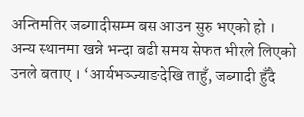अन्तिमतिर जब्गादीसम्म बस आउन सुरु भएको हो । अन्य स्थानमा खन्ने भन्दा बढी समय सेफत भीरले लिएको उनले बताए । ‘आर्यभञ्ज्याङदेखि ताहुँ, जब्गादी हुँदै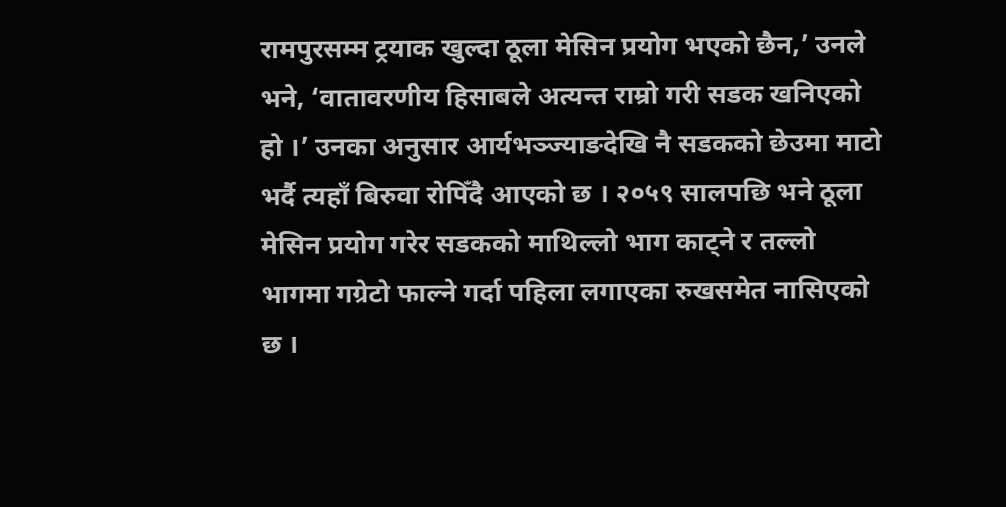रामपुरसम्म ट्रयाक खुल्दा ठूला मेसिन प्रयोग भएको छैन,’ उनले भने, ‘वातावरणीय हिसाबले अत्यन्त राम्रो गरी सडक खनिएको हो ।’ उनका अनुसार आर्यभञ्ज्याङदेखि नै सडकको छेउमा माटो भर्दै त्यहाँ बिरुवा रोपिँदै आएको छ । २०५९ सालपछि भने ठूला मेसिन प्रयोग गरेर सडकको माथिल्लो भाग काट्ने र तल्लो भागमा गग्रेटो फाल्ने गर्दा पहिला लगाएका रुखसमेत नासिएको छ ।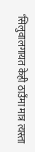‘सिलुवालगायत केही ठाउँमा मात्र त्यस्ता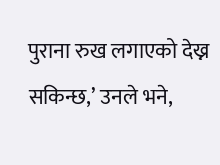पुराना रुख लगाएको देख्न सकिन्छ,’ उनले भने,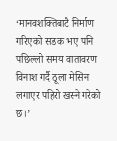‘मानवशक्तिबाटै निर्माण गरिएको सडक भए पनि पछिल्लो समय वातावरण विनाश गर्दै ठूला मेसिन लगाएर पहिरो खस्ने गरेको छ।’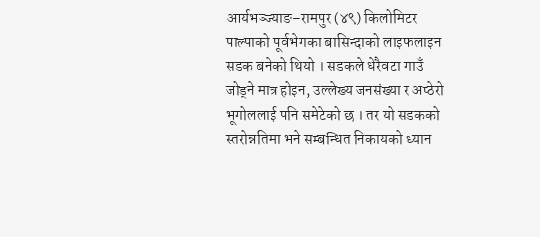आर्यभञ्ज्याङ–रामपुर (४९) किलोमिटर पाल्पाको पूर्वभेगका बासिन्दाको लाइफलाइन सडक बनेको थियो । सडकले धेरैवटा गाउँ जोड्ने मात्र होइन, उल्लेख्य जनसंख्या र अप्ठेरो भूगोललाई पनि समेटेको छ । तर यो सडकको स्तरोन्नतिमा भने सम्बन्धित निकायको ध्यान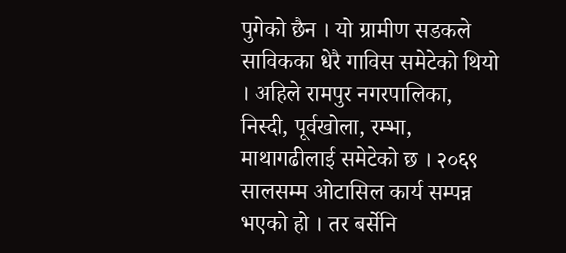पुगेको छैन । यो ग्रामीण सडकले साविकका धेरै गाविस समेटेको थियो । अहिले रामपुर नगरपालिका, निस्दी, पूर्वखोला, रम्भा, माथागढीलाई समेटेको छ । २०६९ सालसम्म ओटासिल कार्य सम्पन्न भएको हो । तर बर्सेनि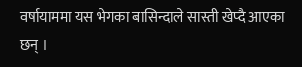वर्षायाममा यस भेगका बासिन्दाले सास्ती खेप्दै आएका छन् ।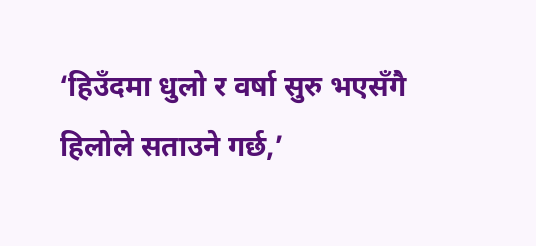‘हिउँदमा धुलो र वर्षा सुरु भएसँगै हिलोले सताउने गर्छ,’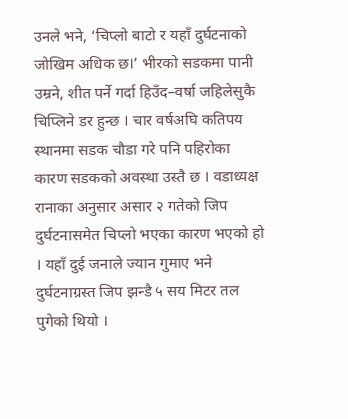उनले भने, ‘चिप्लो बाटो र यहाँ दुर्घटनाको जोखिम अधिक छ।’ भीरको सडकमा पानी उम्रने, शीत पर्ने गर्दा हिउँद–वर्षा जहिलेसुकै चिप्लिने डर हुन्छ । चार वर्षअघि कतिपय स्थानमा सडक चौडा गरे पनि पहिरोका कारण सडकको अवस्था उस्तै छ । वडाध्यक्ष रानाका अनुसार असार २ गतेको जिप दुर्घटनासमेत चिप्लो भएका कारण भएको हो । यहाँ दुई जनाले ज्यान गुमाए भने दुर्घटनाग्रस्त जिप झन्डै ५ सय मिटर तल पुगेको थियो ।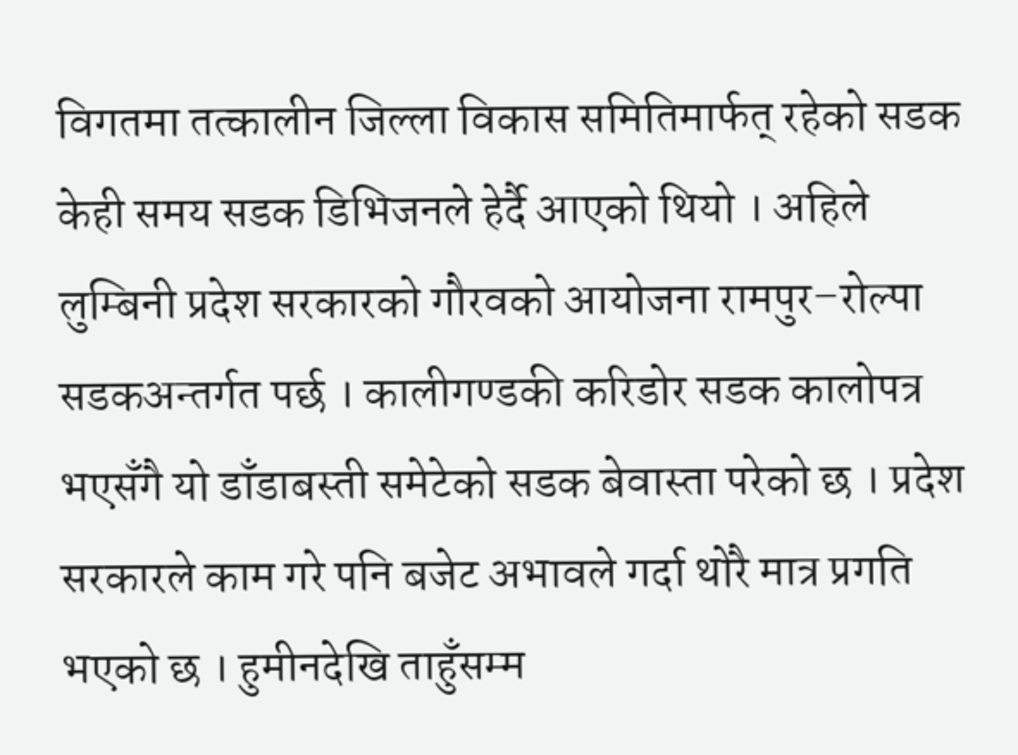विगतमा तत्कालीन जिल्ला विकास समितिमार्फत् रहेको सडक केही समय सडक डिभिजनले हेर्दै आएको थियो । अहिले लुम्बिनी प्रदेश सरकारको गौरवको आयोजना रामपुर–रोल्पा सडकअन्तर्गत पर्छ । कालीगण्डकी करिडोर सडक कालोपत्र भएसँगै यो डाँडाबस्ती समेटेको सडक बेवास्ता परेको छ । प्रदेश सरकारले काम गरे पनि बजेट अभावले गर्दा थोरै मात्र प्रगति भएको छ । हुमीनदेखि ताहुँसम्म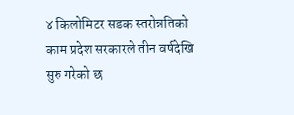४ किलोमिटर सडक स्तरोन्नतिको काम प्रदेश सरकारले तीन वर्षदेखि सुरु गरेको छ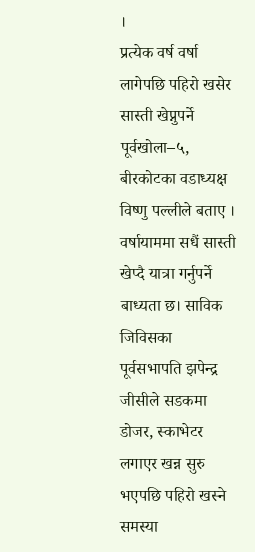।
प्रत्येक वर्ष वर्षा लागेपछि पहिरो खसेर सास्ती खेप्नुपर्ने पूर्वखोला–५, बीरकोटका वडाध्यक्ष विष्णु पल्लीले बताए । वर्षायाममा सधैं सास्ती खेप्दै यात्रा गर्नुपर्ने बाध्यता छ। साविक जिविसका पूर्वसभापति झपेन्द्र जीसीले सडकमा डोजर, स्काभेटर लगाएर खन्न सुरु भएपछि पहिरो खस्ने समस्या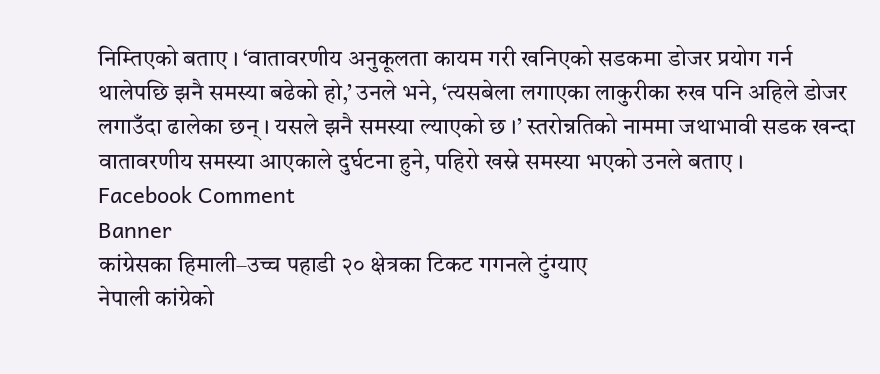निम्तिएको बताए । ‘वातावरणीय अनुकूलता कायम गरी खनिएको सडकमा डोजर प्रयोग गर्न थालेपछि झनै समस्या बढेको हो,’ उनले भने, ‘त्यसबेला लगाएका लाकुरीका रुख पनि अहिले डोजर लगाउँदा ढालेका छन् । यसले झनै समस्या ल्याएको छ ।’ स्तरोन्नतिको नाममा जथाभावी सडक खन्दा वातावरणीय समस्या आएकाले दुर्घटना हुने, पहिरो खस्ने समस्या भएको उनले बताए ।
Facebook Comment
Banner
कांग्रेसका हिमाली–उच्च पहाडी २० क्षेत्रका टिकट गगनले टुंग्याए
नेपाली कांग्रेको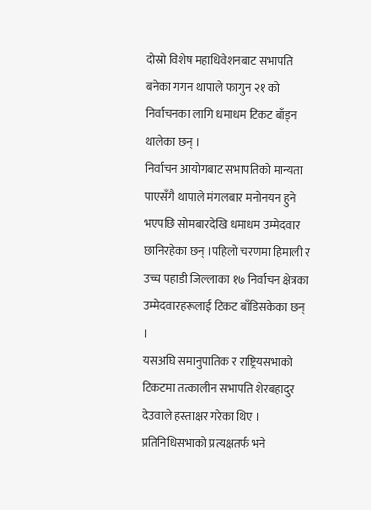दोस्रो विशेष महाधिवेशनबाट सभापति बनेका गगन थापाले फागुन २१ को निर्वाचनका लागि धमाधम टिकट बाँड्न थालेका छन् ।
निर्वाचन आयोगबाट सभापतिको मान्यता पाएसँगै थापाले मंगलबार मनोनयन हुने भएपछि सोमबारदेखि धमाधम उम्मेदवार छानिरहेका छन् ।पहिलो चरणमा हिमाली र उच्च पहाडी जिल्लाका १७ निर्वाचन क्षेत्रका उम्मेदवारहरूलाई टिकट बाँडिसकेका छन् ।
यसअघि समानुपातिक र राष्ट्रियसभाको टिकटमा तत्कालीन सभापति शेरबहादुर देउवाले हस्ताक्षर गरेका थिए । प्रतिनिधिसभाको प्रत्यक्षतर्फ भने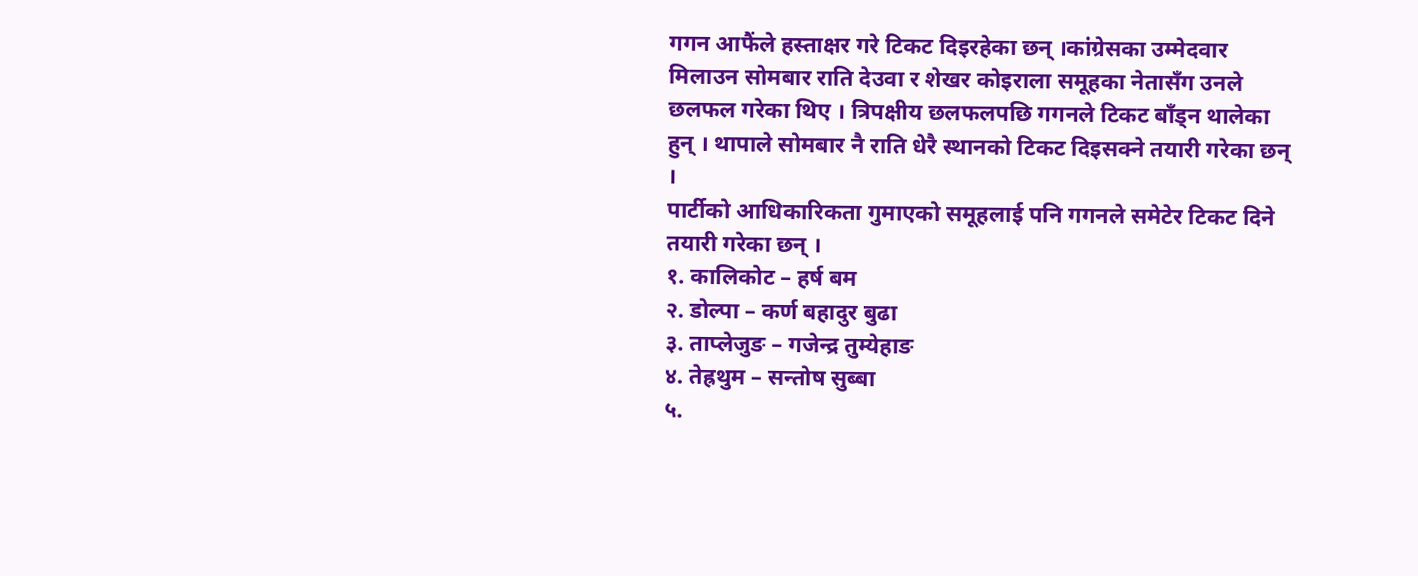गगन आफैंले हस्ताक्षर गरे टिकट दिइरहेका छन् ।कांग्रेसका उम्मेदवार मिलाउन सोमबार राति देउवा र शेखर कोइराला समूहका नेतासँग उनले छलफल गरेका थिए । त्रिपक्षीय छलफलपछि गगनले टिकट बाँड्न थालेका हुन् । थापाले सोमबार नै राति धेरै स्थानको टिकट दिइसक्ने तयारी गरेका छन् ।
पार्टीको आधिकारिकता गुमाएको समूहलाई पनि गगनले समेटेर टिकट दिने तयारी गरेका छन् ।
१. कालिकोट – हर्ष बम
२. डोल्पा – कर्ण बहादुर बुढा
३. ताप्लेजुङ – गजेन्द्र तुम्येहाङ
४. तेह्रथुम – सन्तोष सुब्बा
५.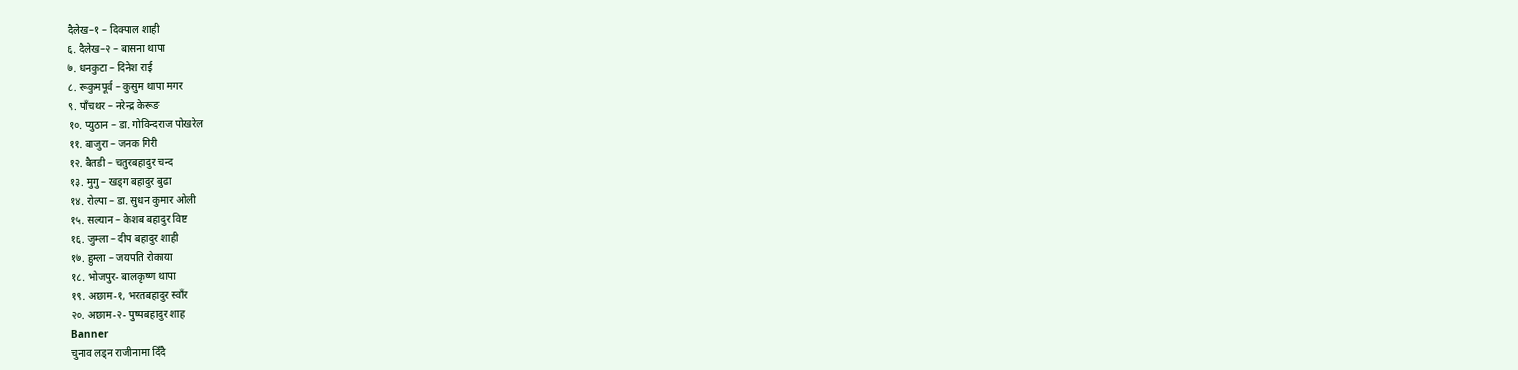दैलेख–१ – दिक्पाल शाही
६. दैलेख–२ – बासना थापा
७. धनकुटा – दिनेश राई
८. रूकुमपूर्व – कुसुम थापा मगर
९. पाँचथर – नरेन्द्र केरूङ
१०. प्युठान – डा. गोविन्दराज पोखरेल
११. बाजुरा – जनक गिरी
१२. बैतडी – चतुरबहादुर चन्द
१३. मुगु – खड्ग बहादुर बुढा
१४. रोल्पा – डा. सुधन कुमार ओली
१५. सल्यान – केशब बहादुर विष्ट
१६. जुम्ला – दीप बहादुर शाही
१७. हुम्ला – जयपति रोकाया
१८. भोजपुर- बालकृष्ण थापा
१९. अछाम-१, भरतबहादुर स्वाँर
२०. अछाम-२- पुष्पबहादुर शाह
Banner
चुनाव लड्न राजीनामा दिँदै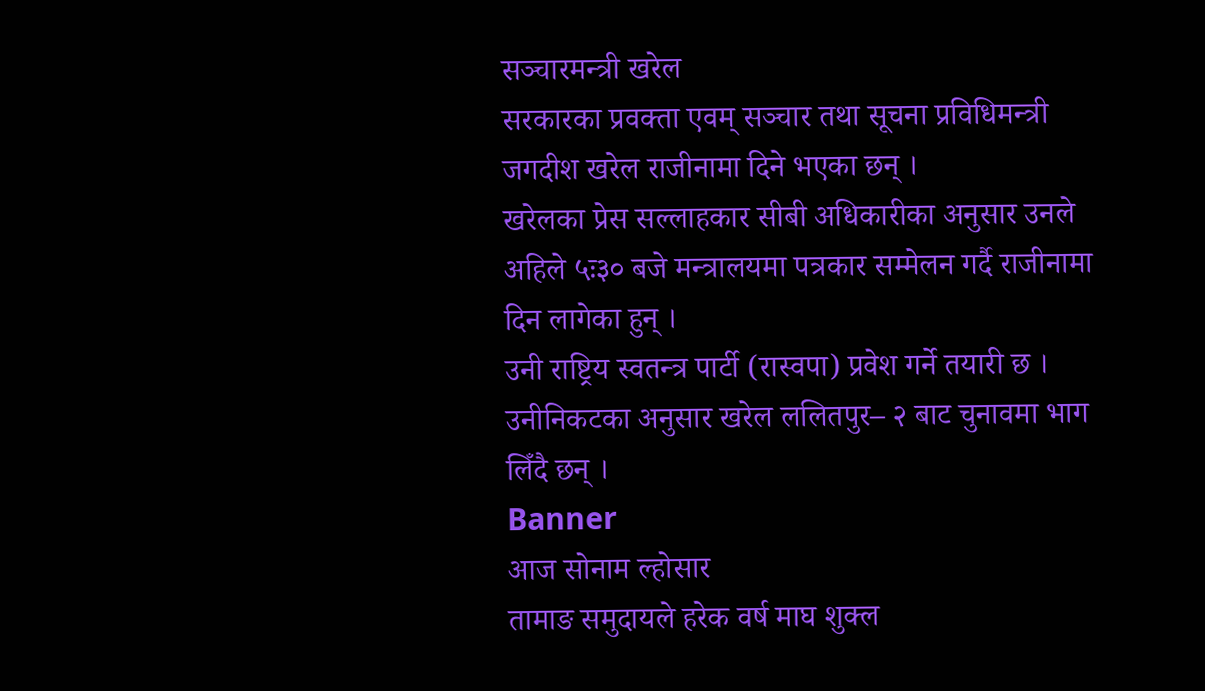सञ्चारमन्त्री खरेल
सरकारका प्रवक्ता एवम् सञ्चार तथा सूचना प्रविधिमन्त्री जगदीश खरेल राजीनामा दिने भएका छन् ।
खरेलका प्रेस सल्लाहकार सीबी अधिकारीका अनुसार उनले अहिले ५ः३० बजे मन्त्रालयमा पत्रकार सम्मेलन गर्दै राजीनामा दिन लागेका हुन् ।
उनी राष्ट्रिय स्वतन्त्र पार्टी (रास्वपा) प्रवेश गर्ने तयारी छ । उनीनिकटका अनुसार खरेल ललितपुर– २ बाट चुनावमा भाग लिँदै छन् ।
Banner
आज सोनाम ल्होसार
तामाङ समुदायले हरेक वर्ष माघ शुक्ल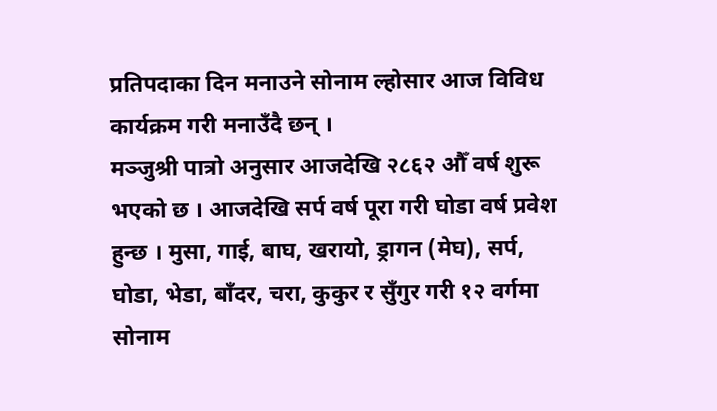प्रतिपदाका दिन मनाउने सोनाम ल्होसार आज विविध कार्यक्रम गरी मनाउँदै छन् ।
मञ्जुश्री पात्रो अनुसार आजदेखि २८६२ औँ वर्ष शुरू भएको छ । आजदेखि सर्प वर्ष पूरा गरी घोडा वर्ष प्रवेश हुन्छ । मुसा, गाई, बाघ, खरायो, ड्रागन (मेघ), सर्प, घोडा, भेडा, बाँदर, चरा, कुकुर र सुँगुर गरी १२ वर्गमा सोनाम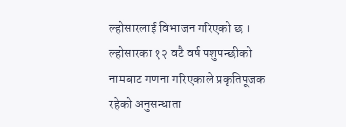ल्होसारलाई विभाजन गरिएको छ ।
ल्होसारका १२ वटै वर्ष पशुपन्छीको नामबाट गणना गरिएकाले प्रकृतिपूजक रहेको अनुसन्धाता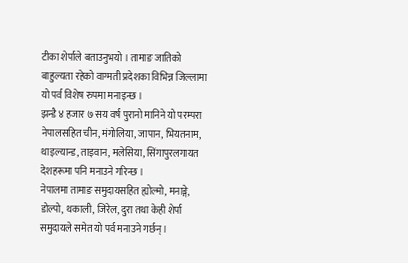टीका शेर्पाले बताउनुभयो । तामाङ जातिको बाहुल्यता रहेको वाग्मती प्रदेशका विभिन्न जिल्लामा यो पर्व विशेष रुपमा मनाइन्छ ।
झन्डै ४ हजार ७ सय वर्ष पुरानो मानिने यो परम्परा नेपालसहित चीन, मंगोलिया, जापान, भियतनाम, थाइल्यान्ड, ताइवान, मलेसिया, सिंगापुरलगायत देशहरूमा पनि मनाउने गरिन्छ ।
नेपालमा तामाङ समुदायसहित ह्योल्मो, मनाङ्गे, डोल्पो, थकाली, जिरेल, दुरा तथा केही शेर्पा समुदायले समेत यो पर्व मनाउने गर्छन् ।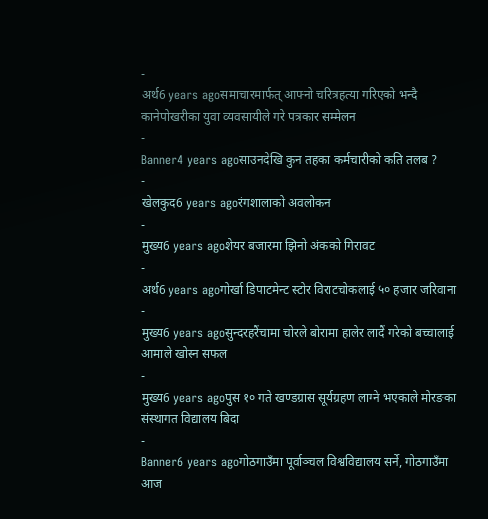-
अर्थ6 years agoसमाचारमार्फत् आफ्नो चरित्रहत्या गरिएको भन्दै कानेपोखरीका युवा व्यवसायीले गरे पत्रकार सम्मेलन
-
Banner4 years agoसाउनदेखि कुन तहका कर्मचारीको कति तलब ?
-
खेलकुद6 years agoरंगशालाको अवलोकन
-
मुख्य6 years agoशेयर बजारमा झिनो अंकको गिरावट
-
अर्थ6 years agoगोर्खा डिपाटमेन्ट स्टोर विराटचोकलाई ५० हजार जरिवाना
-
मुख्य6 years agoसुन्दरहरैंचामा चोरले बोरामा हालेर लादैं गरेको बच्चालाई आमाले खोस्न सफल
-
मुख्य6 years agoपुस १० गते खण्डग्रास सूर्यग्रहण लाग्ने भएकाले मोरङका संस्थागत विद्यालय बिदा
-
Banner6 years agoगोठगाउँमा पूर्वाञ्चल विश्वविद्यालय सर्ने, गोठगाउँमा आज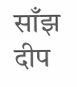साँझ दीप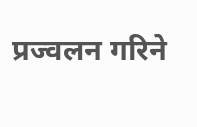प्रज्वलन गरिने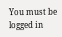You must be logged in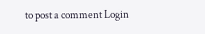to post a comment Login